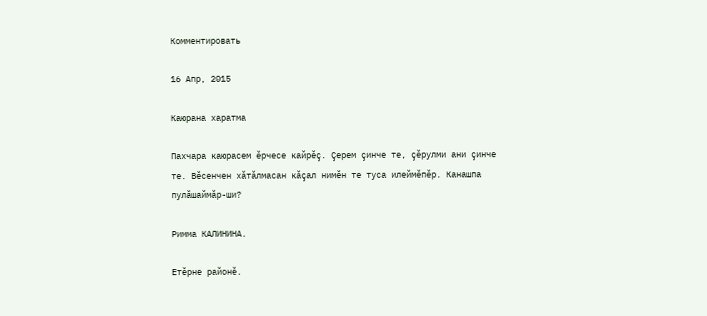Комментировать

16 Апр, 2015

Каюрана хaратма

Пахчара каюрасем ĕрчесе кайрĕç. Çерем çинче те, çĕрулми ани çинче те. Вĕсенчен хăтăлмасан кăçал нимĕн те туса илеймĕпĕр. Канашпа пулăшаймăр-ши?

Римма КАЛИНИНА.

Етĕрне районĕ.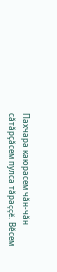Пахчара каюрасем чăн-чăн сăтăрçăсем пулса тăраççĕ. Вĕсем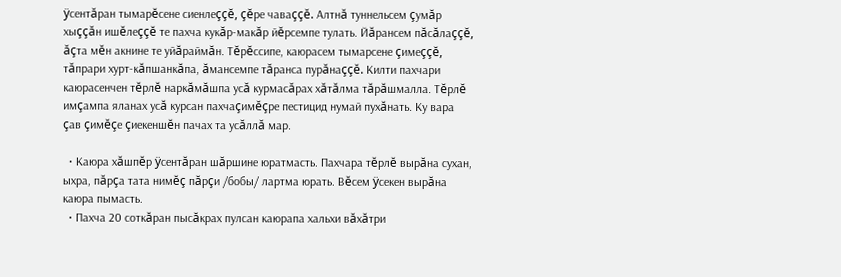ÿсентăран тымарĕсене сиенлеççĕ, çĕре чаваççĕ. Алтнă туннельсем çумăр хыççăн ишĕлеççĕ те пахча кукăр-макăр йĕрсемпе тулать. Йăрансем пăсăлаççĕ, ăçта мĕн акнине те уйăраймăн. Тĕрĕссипе, каюрасем тымарсене çимеççĕ, тăпрари хурт-кăпшанкăпа, ăмансемпе тăранса пурăнаççĕ. Килти пахчари каюрасенчен тĕрлĕ наркăмăшпа усă курмасăрах хăтăлма тăрăшмалла. Тĕрлĕ имçампа яланах усă курсан пахчаçимĕçре пестицид нумай пухăнать. Ку вара çав çимĕçе çиекеншĕн пачах та усăллă мар.

  • Каюра хăшпĕр ÿсентăран шăршине юратмасть. Пахчара тĕрлĕ вырăна сухан, ыхра, пăрçа тата нимĕç пăрçи /бобы/ лартма юрать. Вĕсем ÿсекен вырăна каюра пымасть.
  • Пахча 20 соткăран пысăкрах пулсан каюрапа хальхи вăхăтри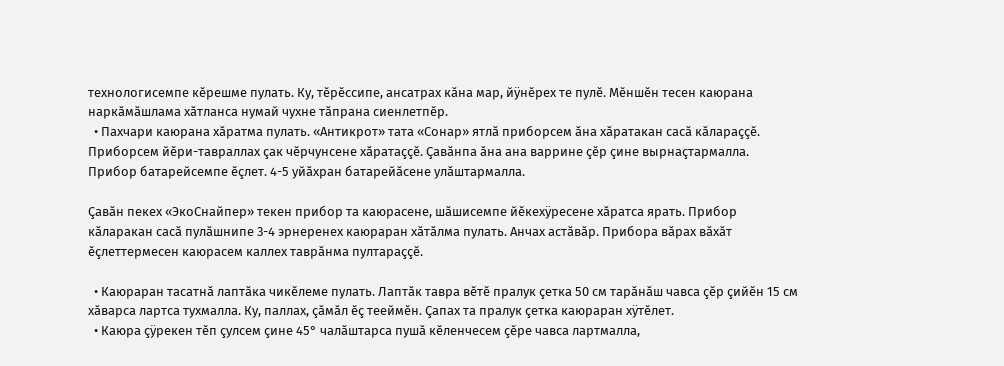технологисемпе кĕрешме пулать. Ку, тĕрĕссипе, ансатрах кăна мар, йÿнĕрех те пулĕ. Мĕншĕн тесен каюрана наркăмăшлама хăтланса нумай чухне тăпрана сиенлетпĕр.
  • Пахчари каюрана хăратма пулать. «Антикрот» тата «Сонар» ятлă приборсем ăна хăратакан сасă кăлараççĕ. Приборсем йĕри-тавраллах çак чĕрчунсене хăратаççĕ. Çавăнпа ăна ана варрине çĕр çине вырнаçтармалла. Прибор батарейсемпе ĕçлет. 4-5 уйăхран батарейăсене улăштармалла.

Çавăн пекех «ЭкоСнайпер» текен прибор та каюрасене, шăшисемпе йĕкехÿресене хăратса ярать. Прибор кăларакан сасă пулăшнипе 3-4 эрнеренех каюраран хăтăлма пулать. Анчах астăвăр. Прибора вăрах вăхăт ĕçлеттермесен каюрасем каллех таврăнма пултараççĕ.

  • Каюраран тасатнă лаптăка чикĕлеме пулать. Лаптăк тавра вĕтĕ пралук çетка 50 см тарăнăш чавса çĕр çийĕн 15 см хăварса лартса тухмалла. Ку, паллах, çăмăл ĕç тееймĕн. Çапах та пралук çетка каюраран хÿтĕлет.
  • Каюра çÿрекен тĕп çулсем çине 45° чалăштарса пушă кĕленчесем çĕре чавса лартмалла,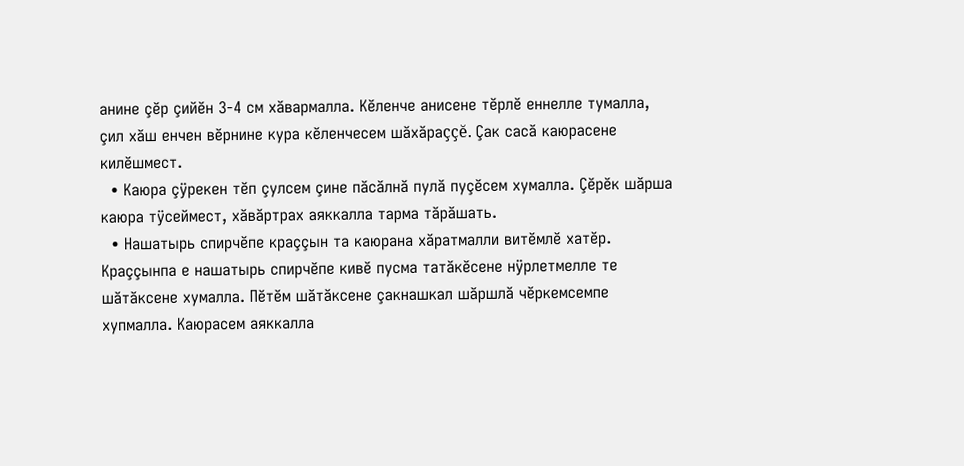анине çĕр çийĕн 3-4 см хăвармалла. Кĕленче анисене тĕрлĕ еннелле тумалла, çил хăш енчен вĕрнине кура кĕленчесем шăхăраççĕ. Çак сасă каюрасене килĕшмест.
  • Каюра çÿрекен тĕп çулсем çине пăсăлнă пулă пуçĕсем хумалла. Çĕрĕк шăрша каюра тÿсеймест, хăвăртрах аяккалла тарма тăрăшать.
  • Нашатырь спирчĕпе краççын та каюрана хăратмалли витĕмлĕ хатĕр. Краççынпа е нашатырь спирчĕпе кивĕ пусма татăкĕсене нÿрлетмелле те шăтăксене хумалла. Пĕтĕм шăтăксене çакнашкал шăршлă чĕркемсемпе хупмалла. Каюрасем аяккалла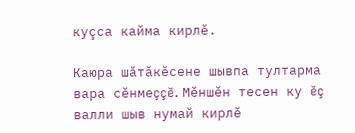куçса кайма кирлĕ.

Каюра шăтăкĕсене шывпа тултарма вара сĕнмеççĕ. Мĕншĕн тесен ку ĕç валли шыв нумай кирлĕ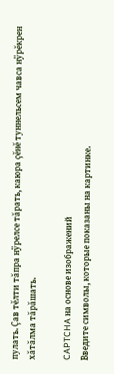пулать. Çав тĕлти тăпра нÿрелсе тăрать, каюра çĕнĕ туннельсем чавса нÿрĕкрен хăтăлма тăрăшать.

CAPTCHA на основе изображений
Введите символы, которые показаны на картинке.